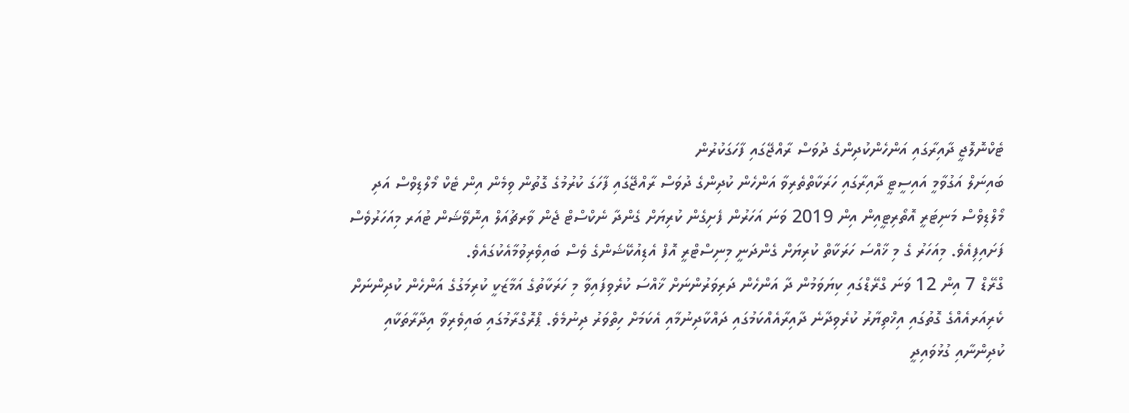ޓެކްނޮލޮޖީ ދާއިރާގައި އަންހެންކުދިންގެ ދުވަސް ރާއްޖޭގައި ފާހަގަކުރުން
ބައިނަލް އަގުވާމީ އައިސީޓީ ދާއިރާގައި ހަރަކާތްތެރިވާ އަންހެން ކުދިންގެ ދުވަސް ރާއްޖޭގައި ފާހަގަ ކުރުމުގެ ގޮތުން ވިމެން އިން ޓެކް މޯލްޑިވްސް އަދި މޯލްޑިވްސް މަނިޓަރީ އޮތޯރިޓީއިން އިން 2019 ވަނަ އަހަރުން ފެށިގެން ކުރިޔަށް ގެންދާ ނެކްސްޓް ޖެން ވާރޗުއަލް އިނޮވޭޝަން ޓުއަރ މިއަހަރުވެސް ފަށައިފިއެވެ. މިއަހަރު ގެ މި ޚާއްސަ ހަރަކާތް ކުރިޔަށް ގެންދަނީ މިނިސްޓްރީ އޮފް އެޑިއުކޭޝަންގެ ވެސް ބައިވެރިވުމާއެކުގައެވެ.
ގްރޭޑް 7 އިން 12 ވަނަ ގްރޭޑްގައި ކިޔަވަމުން ދާ އަންހެން ދަރިވަރުންނަށް ޚާއްސަ ކުރެވިފައިވާ މި ހަރަކާތުގެ އަމާޒަކީ ކުރިމަގުގެ އަންހެން ކުދިންނަށް ކެރިއަރއެއްގެ ގޮތުގައި އިޚްތިޔާރު ކުރެވިދާނެ ދާއިރާއެއްކަމުގައި ދައްކާދިނުމާއި އެކަމަށް ހިތްވަރު ދިނުމެވެ. ޕްރޮގްރާމުގައި ބައިވެރިވާ އިދާރާތަކާއި ކުދިންނާއި ގުޅުވައިދީ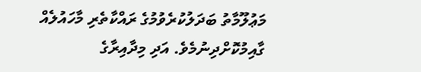މަޢުލޫމާތު ބަދަލުކުރެވުމުގެ ރައްކާތެރި މާހައުލެއް ގާއިމުކޮށްދިނުމެވެ. އަދި މިދާއިރާގެ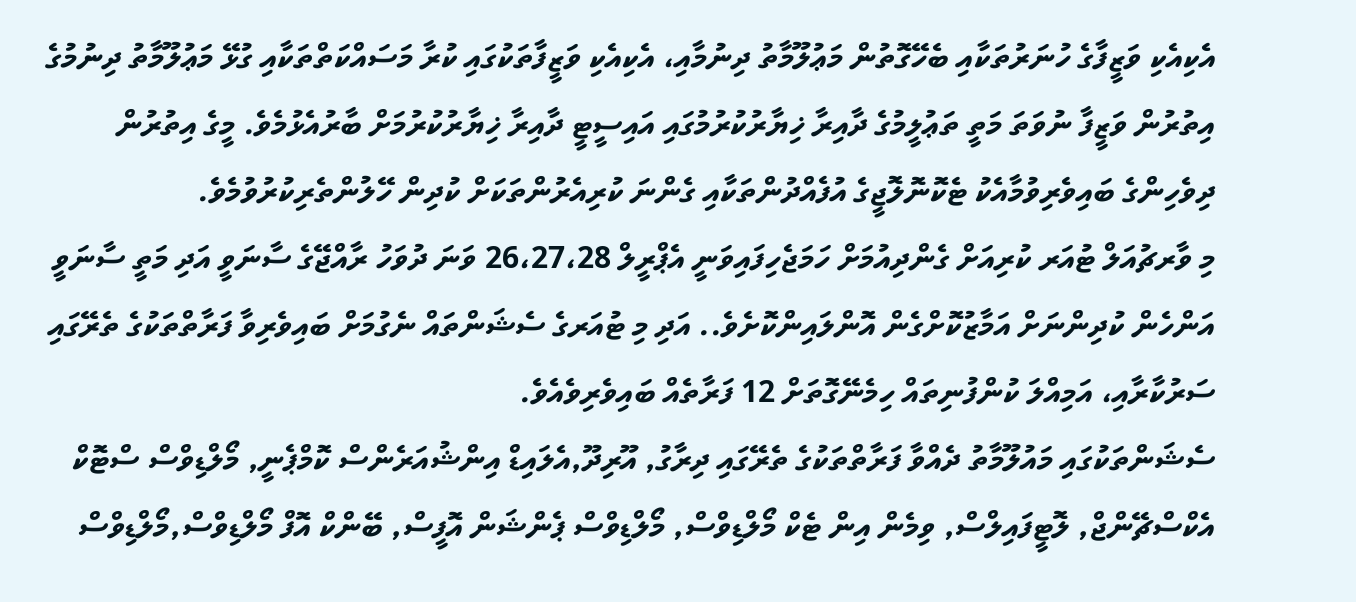އެކިއެކި ވަޒީފާގެ ހުނަރުތަކާއި ބެހޭގޮތުން މަޢުލޫމާތު ދިނުމާއި، އެކިއެކި ވަޒީފާތަކުގައި ކުރާ މަސައްކަތްތަކާއި ގުޅޭ މަޢުލޫމާތު ދިނުމުގެ އިތުރުން ވަޒީފާ ނުވަތަ މަތީ ތަޢުލީމުގެ ދާއިރާ ޚިޔާރުކުރުމުގައި އައިސީޓީ ދާއިރާ ޚިޔާރުކުރުމަށް ބާރުއެޅުމެވެ. މީގެ އިތުރުން ދިވެހިންގެ ބައިވެރިވުމާއެކު ޓެކޮނޮލޮޖީގެ އުފެއްދުންތަކާއި ގެންނަ ކުރިއެރުންތަކަށް ކުދިން ހޭލުންތެރިކުރުވުމެވެ.
މި ވާރޗުއަލް ޓުއަރ ކުރިއަށް ގެންދިއުމަށް ހަމަޖެހިފައިވަނީ އެޕްރީލް 26،27،28 ވަނަ ދުވަހު ރާއްޖޭގެ ސާނަވީ އަދި މަތީ ސާނަވީ އަންހެން ކުދިންނަށް އަމާޒުކޮށްގެން އޮންލައިންކޮށެވެ.. އަދި މި ޓުއަރގެ ސެޝަންތައް ނެގުމަށް ބައިވެރިވާ ފަރާތްތަކުގެ ތެރޭގައި ސަރުކާރާއި، އަމިއްލަ ކުންފުނިތައް ހިމެނޭގޮތަށް 12 ފަރާތެއް ބައިވެރިވެއެވެ.
ސެޝަންތަކުގައި މައުލޫމާތު ދެއްވާ ފަރާތްތަކުގެ ތެރޭގައި ދިރާގު, އޫރިދޫ,އެލައިޑް އިންޝުއަރެންސް ކޮމްޕެނީ, މޯލްޑިވްސް ސްޓޮކް އެކްސްޗޭންޖް, ލޮޓީފައިލްސް, ވިމެން އިން ޓެކް މޯލްޑިވްސް, މޯލްޑިވްސް ޕެންޝަން އޮފީސް, ބޭންކް އޮފް މޯލްޑިވްސް,މޯލްޑިވްސް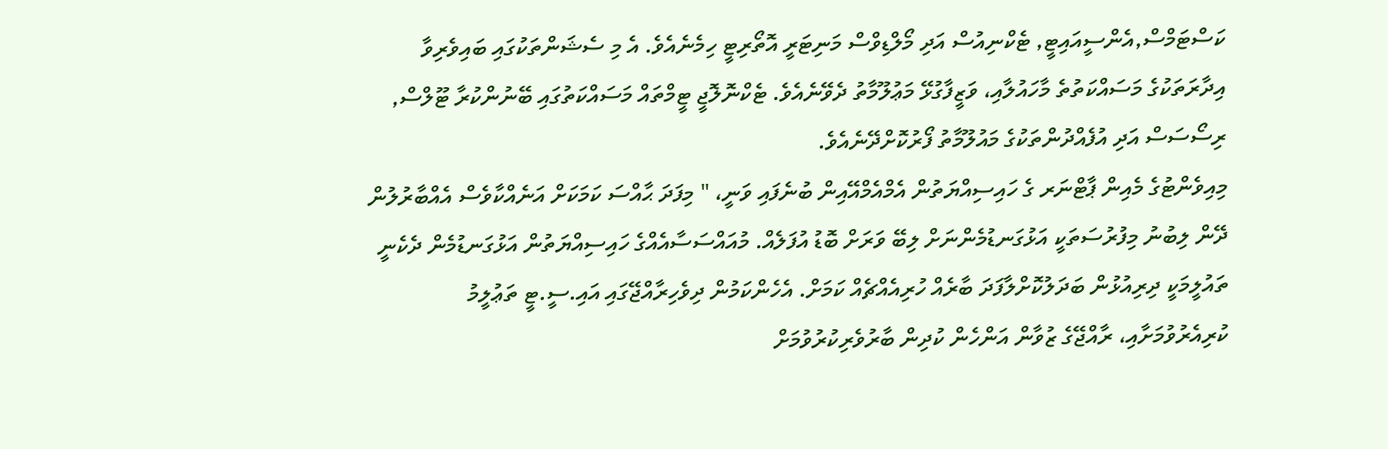ކަސްޓަމްސް,އެންސީއައިޓީ, ޓެކްނިއުސް އަދި މޯލްޑިވްސް މަނިޓަރީ އޮތޯރިޓީ ހިމެނެއެވެ. އެ މި ސެޝަންތަކުގައި ބައިވެރިވާ އިދާރަތަކުގެ މަސައްކަތުތެ މާހައުލާއި، ވަޒީފާގުޅޭ މަޢުލޫމާތު ދެވޭނެއެވެ. ޓެކްނޮލޮޖީ ޓީމްތައް މަސައްކަތުގައި ބޭނުންކުރާ ޓޫލްސް, ރިސޯސަސް އަދި އުފެއްދުންތަކުގެ މައުލޫމާތު ފޯރުކޮށްދޭނެއެވެ.
މިއިވެންޓުގެ މެއިން ޕާޓްނަރ ގެ ހައިސިއްޔަތުން އެމްއެމްއޭއިން ބުނެފައި ވަނީ، " މިފަދަ ޙާއްސަ ކަމަކަށް އަނެއްކާވެސް އެއްބާރުލުން ދޭން ލިބުނު މިފުރުސަތަކީ އަޅުގަނޑުމެންނަށް ލިބޭ ވަރަށް ބޮޑު އުފަލެއް. މުއައްސަސާއެއްގެ ހައިސިއްޔަތުން އަޅުގަނޑުމެން ދެކެނީ ތައުލީމަކީ ދިރިއުޅުން ބަދަލުކޮށްލާފަދަ ބާރެއް ހުރިއެއްޗެއް ކަމަށް. އެހެންކަމުން ދިވެހިރާއްޖޭގައި އައި.ސީ.ޓީ ތަޢުލީމު ކުރިއެރުވުމަށާއި، ރާއްޖޭގެ ޒުވާން އަންހެން ކުދިން ބާރުވެރިކުރުވުމަށް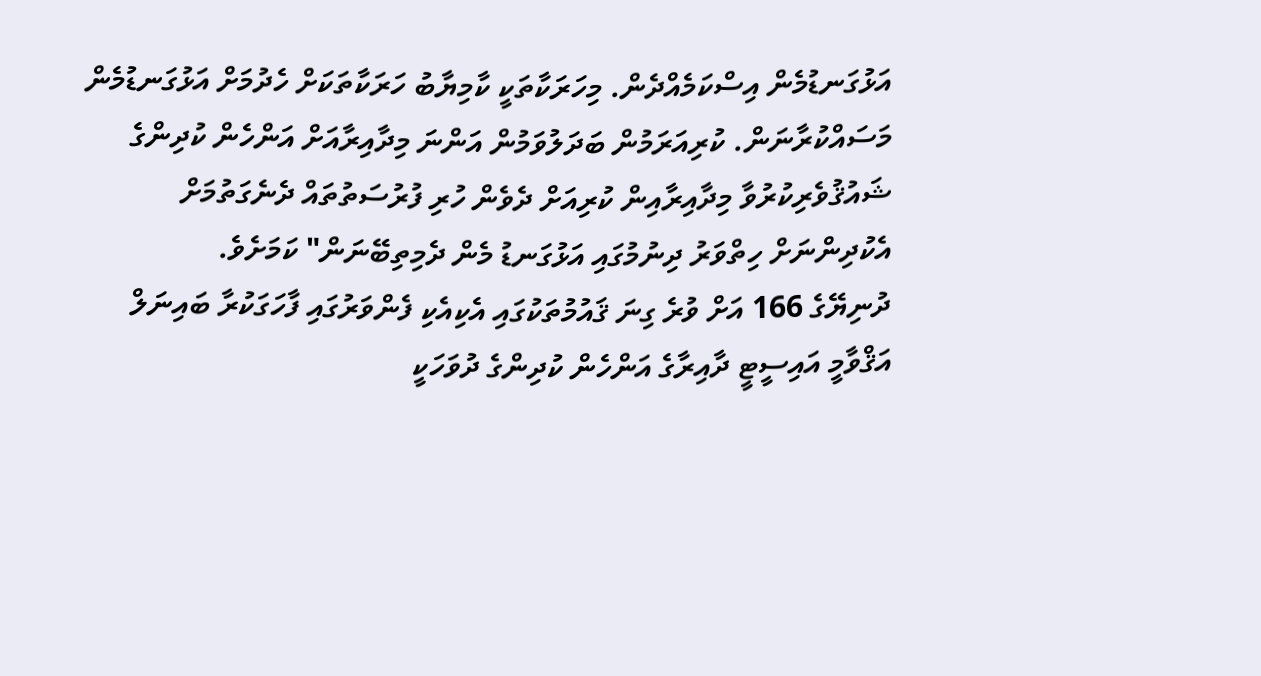އަޅުގަނޑުމެން އިސްކަމެއްދެން. މިހަރަކާތަކީ ކާމިޔާބު ހަރަކާތަކަށް ހެދުމަށް އަޅުގަނޑުމެން މަސައްކުރާނަން. ކުރިއަރަމުން ބަދަލުވަމުން އަންނަ މިދާއިރާއަށް އަންހެން ކުދިންގެ ޝައުޤުވެރިކުރުވާ މިދާއިރާއިން ކުރިއަށް ދެވެން ހުރި ފުރުސަތުތައް ދެނެގަތުމަށް އެކުދިންނަށް ހިތްވަރު ދިނުމުގައި އަޅުގަނޑު މެން ދެމިތިބޭނަން" ކަމަށެވެ.
ދުނިޔޭގެ 166 އަށް ވުރެ ގިނަ ޤައުމުތަކުގައި އެކިއެކި ފެންވަރުގައި ފާހަގަކުރާ ބައިނަލް އަޤްވާމީ އައިސީޓީ ދާއިރާގެ އަންހެން ކުދިންގެ ދުވަހަކީ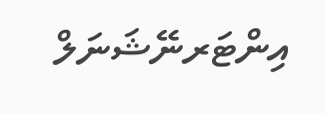އިންޓަރނޭޝަނަލް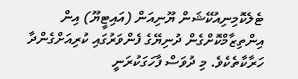ޓެލެކޮމިނިއުކޭޝަން ޔޫނިއަން (އައިޓީޔޫ) އިން އިންތިޒާމްކޮށްގެން ދުނިޔޭގެ ފެންވަރުގައި ކުރިއަށްގެންދާ ހަރާކާތެކެވެ. މި ދުވަސް ފާހަގަކުރަނީ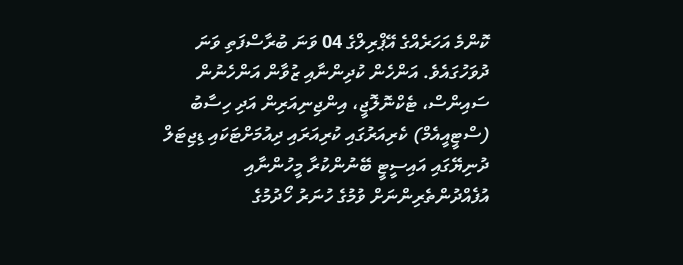ކޮންމެ އަހަރެއްގެ އޭޕްރިލްގެ 04 ވަނަ ބުރާސްފަތި ވަނަ ދުވަހުގައެވެ. އަންހެން ކުދިންނާއި ޒުވާން އަންހެނުން ސައިންސް، ޓެކްނޮލޮޖީ، އިންޖިނިއަރިން އަދި ހިސާބު (ސްޓީއީއެމް) ކެރިއަރުގައި ކުރިއަރައި ދިއުމަށްޓަކައި ޑިޖިޓަލް ދުނިޔޭގައި އައިސީޓީ ބޭނުންކުރާ މީހުންނާއި އުފެއްދުންތެރިންނަށް ވުމުގެ ހުނަރު ހޯދުމުގެ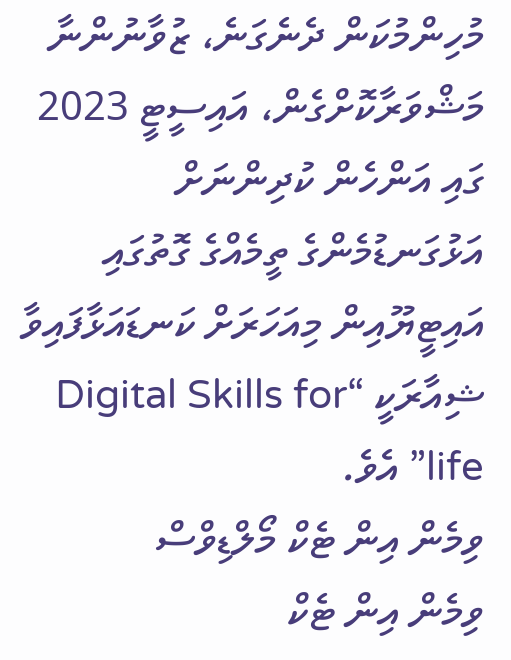މުހިންމުކަން ދެނެގަނެ، ޒުވާނުންނާ މަޝްވަރާކޮށްގެން، އައިސީޓީ 2023 ގައި އަންހެން ކުދިންނަށް އަޅުގަނޑުމެންގެ ތީމެއްގެ ގޮތުގައި އައިޓީޔޫއިން މިއަހަރަށް ކަނޑައަޅާފައިވާ ޝިއާރަކީ “Digital Skills for life” އެވެ.
ވިމެން އިން ޓެކް މޯލްޑިވްސް
ވިމެން އިން ޓެކް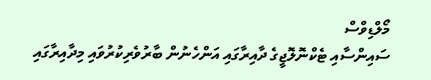މޯލްޑިވްސް
ސައިންސާއި ޓެކްނޮލޮޖީގެ ދާއިރާގައި އަންހެނުން ބާރުވެރިކުރުވައި މިދާއިރާގައި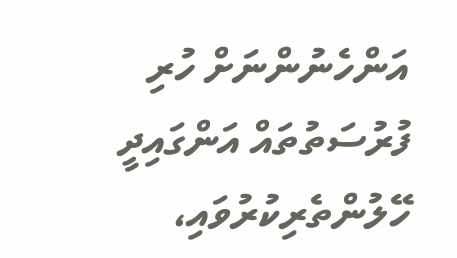އަންހެނުންނަށް ހުރި ފުރުސަތުތައް އަންގައިދީ ހޭލުންތެރިކުރުވައި،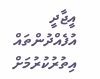އީޖާދީ އުފެއްދުންތައް އިތުރުކުރުމަށް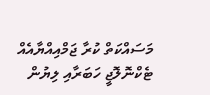މަސައްކަތް ކުރާ ޖަމްއިއްޔާއެއް
ޓެކްނޮލޮޖީ ހަބަރާއި ލިޔުން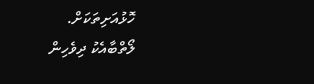ހޮޅުއަށިތަކަށް.
ލޯތްބާއެކު ދިވެހިން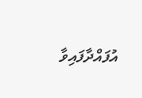އުފައްދާފައިވާ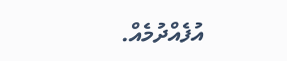އުފެއްދުމެއް.